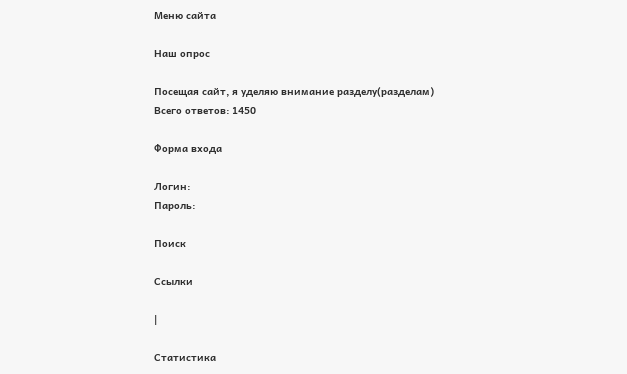Меню сайта

Наш опрос

Посещая сайт, я уделяю внимание разделу(разделам)
Всего ответов: 1450

Форма входа

Логин:
Пароль:

Поиск

Ссылки

|

Статистика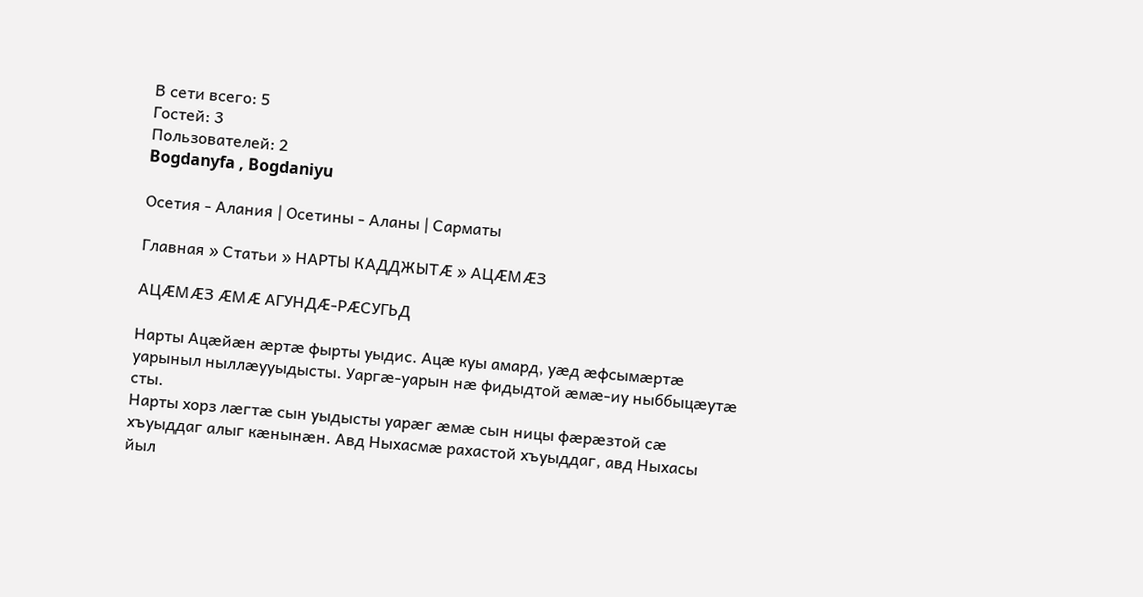В сети всего: 5
Гостей: 3
Пользователей: 2
Bogdanyfa , Bogdaniyu

Осетия - Алания | Осетины - Аланы | Сарматы

Главная » Статьи » НАРТЫ КАДДЖЫТÆ » АЦÆМÆЗ

АЦÆМÆЗ ÆМÆ АГУНДÆ-РÆСУГЬД

Нарты Ацæйæн æртæ фырты уыдис. Ацæ куы амард, уæд æфсымæртæ
уарыныл ныллæууыдысты. Уаргæ-уарын нæ фидыдтой æмæ-иу ныббыцæутæ
сты.
Нарты хорз лæгтæ сын уыдысты уарæг æмæ сын ницы фæрæзтой сæ
хъуыддаг алыг кæнынæн. Авд Ныхасмæ рахастой хъуыддаг, авд Ныхасы
йыл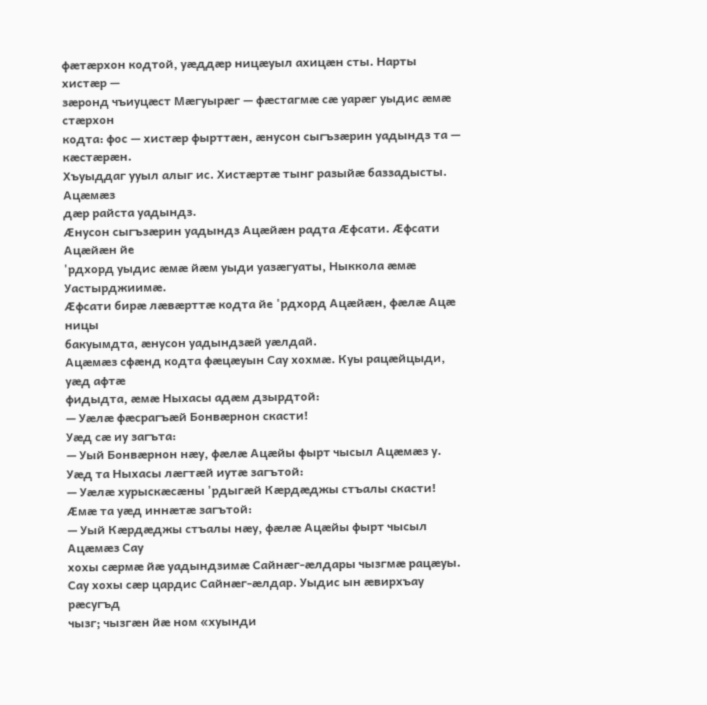фæтæрхон кодтой, уæддæр ницæуыл ахицæн сты. Нарты хистæр —
зæронд чъиуцæст Мæгуырæг — фæстагмæ сæ уарæг уыдис æмæ стæрхон
кодта: фос — хистæр фырттæн, æнусон сыгъзæрин уадындз та —
кæстæрæн.
Хъуыддаг ууыл алыг ис. Хистæртæ тынг разыйæ баззадысты. Ацæмæз
дæр райста уадындз.
Æнусон сыгъзæрин уадындз Ацæйæн радта Æфсати. Æфсати Ацæйæн йе
'рдхорд уыдис æмæ йæм уыди уазæгуаты, Ныккола æмæ Уастырджиимæ.
Æфсати бирæ лæвæрттæ кодта йе 'рдхорд Ацæйæн, фæлæ Ацæ ницы
бакуымдта, æнусон уадындзæй уæлдай.
Ацæмæз сфæнд кодта фæцæуын Сау хохмæ. Куы рацæйцыди, уæд афтæ
фидыдта, æмæ Ныхасы адæм дзырдтой:
— Уæлæ фæсрагъæй Бонвæрнон скасти!
Уæд сæ иу загъта:
— Уый Бонвæрнон нæу, фæлæ Ацæйы фырт чысыл Ацæмæз у.
Уæд та Ныхасы лæгтæй иутæ загътой:
— Уæлæ хурыскæсæны 'рдыгæй Кæрдæджы стъалы скасти!
Æмæ та уæд иннæтæ загътой:
— Уый Кæрдæджы стъалы нæу, фæлæ Ацæйы фырт чысыл Ацæмæз Сау
хохы сæрмæ йæ уадындзимæ Сайнæг-æлдары чызгмæ рацæуы.
Сау хохы сæр цардис Сайнæг-æлдар. Уыдис ын æвирхъау рæсугъд
чызг; чызгæн йæ ном «хуынди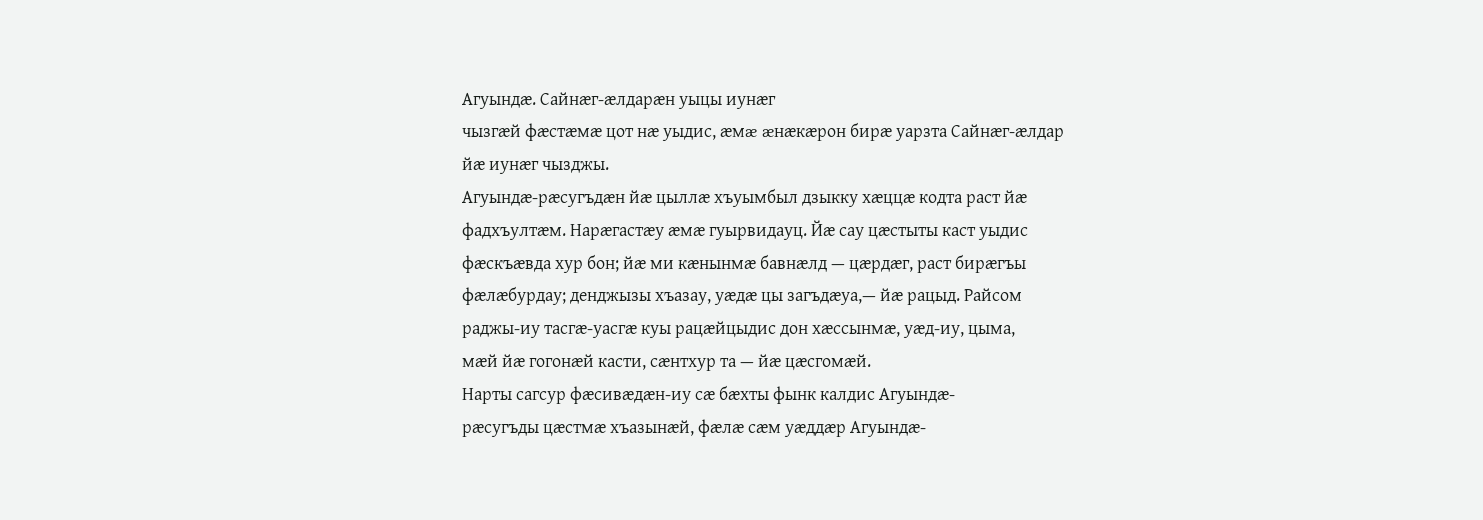Агуындæ. Сайнæг-æлдарæн уыцы иунæг
чызгæй фæстæмæ цот нæ уыдис, æмæ æнæкæрон бирæ уарзта Сайнæг-æлдар
йæ иунæг чызджы.
Агуындæ-рæсугъдæн йæ цыллæ хъуымбыл дзыкку хæццæ кодта раст йæ
фадхъултæм. Нарæгастæу æмæ гуырвидауц. Йæ сау цæстыты каст уыдис
фæскъæвда хур бон; йæ ми кæнынмæ бавнæлд — цæрдæг, раст бирæгъы
фæлæбурдау; денджызы хъазау, уæдæ цы загъдæуа,— йæ рацыд. Райсом
раджы-иу тасгæ-уасгæ куы рацæйцыдис дон хæссынмæ, уæд-иу, цыма,
мæй йæ гогонæй касти, сæнтхур та — йæ цæсгомæй.
Нарты сагсур фæсивæдæн-иу сæ бæхты фынк калдис Агуындæ-
рæсугъды цæстмæ хъазынæй, фæлæ сæм уæддæр Агуындæ-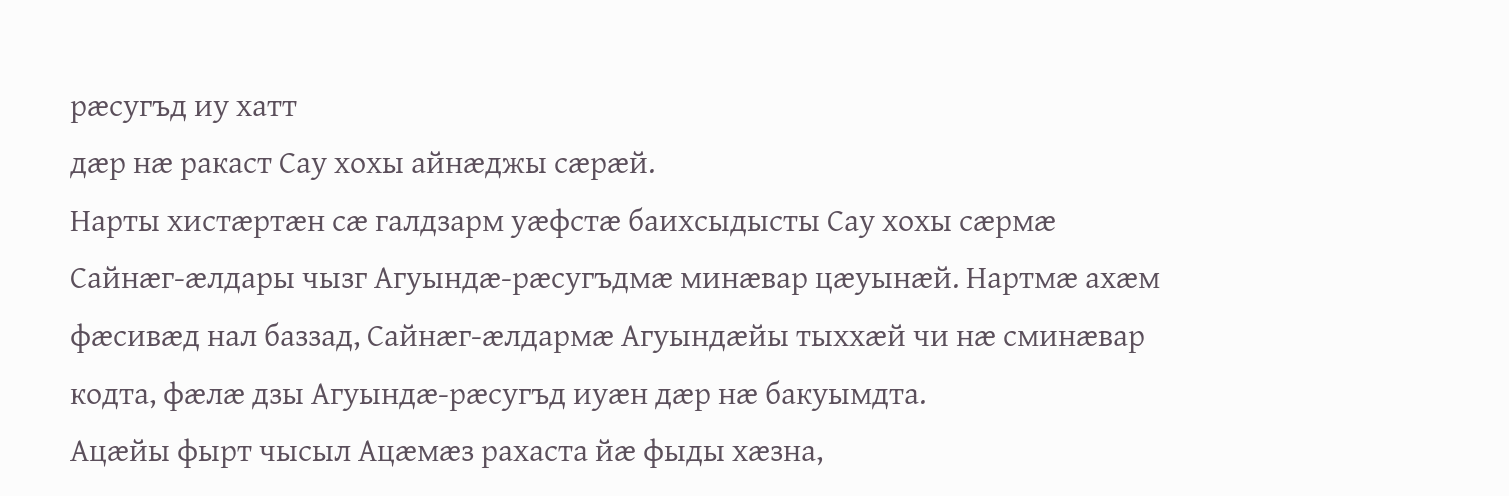рæсугъд иу хатт
дæр нæ ракаст Сау хохы айнæджы сæрæй.
Нарты хистæртæн сæ галдзарм уæфстæ баихсыдысты Сау хохы сæрмæ
Сайнæг-æлдары чызг Агуындæ-рæсугъдмæ минæвар цæуынæй. Нартмæ ахæм
фæсивæд нал баззад, Сайнæг-æлдармæ Агуындæйы тыххæй чи нæ сминæвар
кодта, фæлæ дзы Агуындæ-рæсугъд иуæн дæр нæ бакуымдта.
Ацæйы фырт чысыл Ацæмæз рахаста йæ фыды хæзна,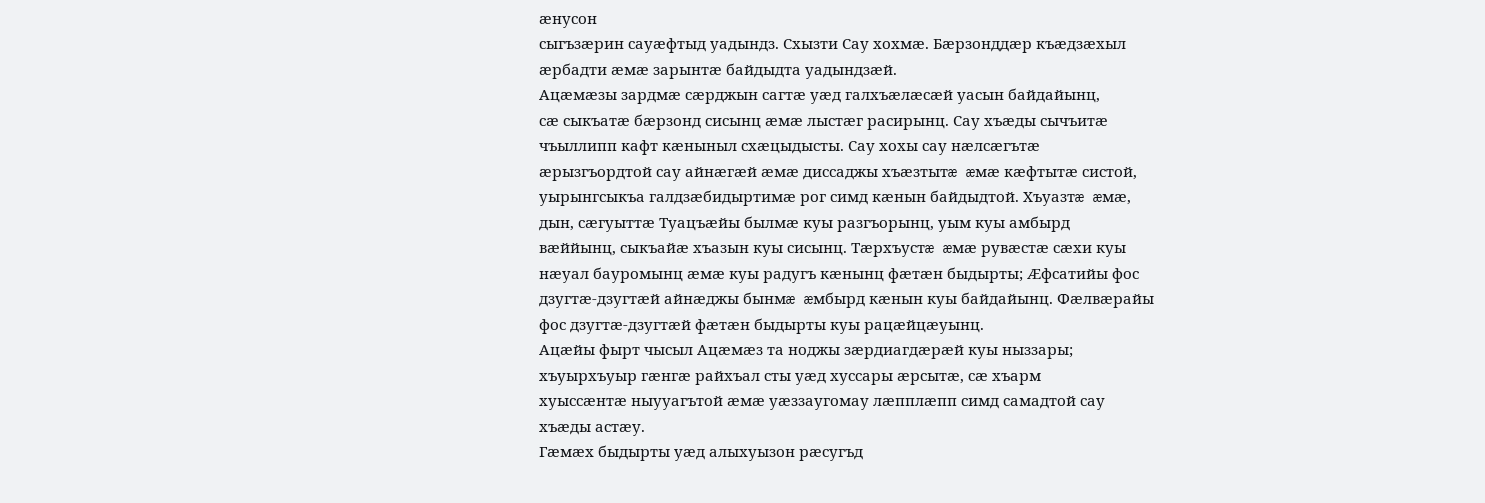æнусон
сыгъзæрин сауæфтыд уадындз. Схызти Сау хохмæ. Бæрзонддæр къæдзæхыл
æрбадти æмæ зарынтæ байдыдта уадындзæй.
Ацæмæзы зардмæ сæрджын сагтæ уæд галхъæлæсæй уасын байдайынц,
сæ сыкъатæ бæрзонд сисынц æмæ лыстæг расирынц. Сау хъæды сычъитæ
чъыллипп кафт кæныныл схæцыдысты. Сау хохы сау нæлсæгътæ
æрызгъордтой сау айнæгæй æмæ диссаджы хъæзтытæ æмæ кæфтытæ систой,
уырынгсыкъа галдзæбидыртимæ рог симд кæнын байдыдтой. Хъуазтæ æмæ,
дын, сæгуыттæ Туацъæйы былмæ куы разгъорынц, уым куы амбырд
вæййынц, сыкъайæ хъазын куы сисынц. Тæрхъустæ æмæ рувæстæ сæхи куы
нæуал бауромынц æмæ куы радугъ кæнынц фæтæн быдырты; Æфсатийы фос
дзугтæ-дзугтæй айнæджы бынмæ æмбырд кæнын куы байдайынц. Фæлвæрайы
фос дзугтæ-дзугтæй фæтæн быдырты куы рацæйцæуынц.
Ацæйы фырт чысыл Ацæмæз та ноджы зæрдиагдæрæй куы ныззары;
хъуырхъуыр гæнгæ райхъал сты уæд хуссары æрсытæ, сæ хъарм
хуыссæнтæ ныууагътой æмæ уæззаугомау лæпплæпп симд самадтой сау
хъæды астæу.
Гæмæх быдырты уæд алыхуызон рæсугъд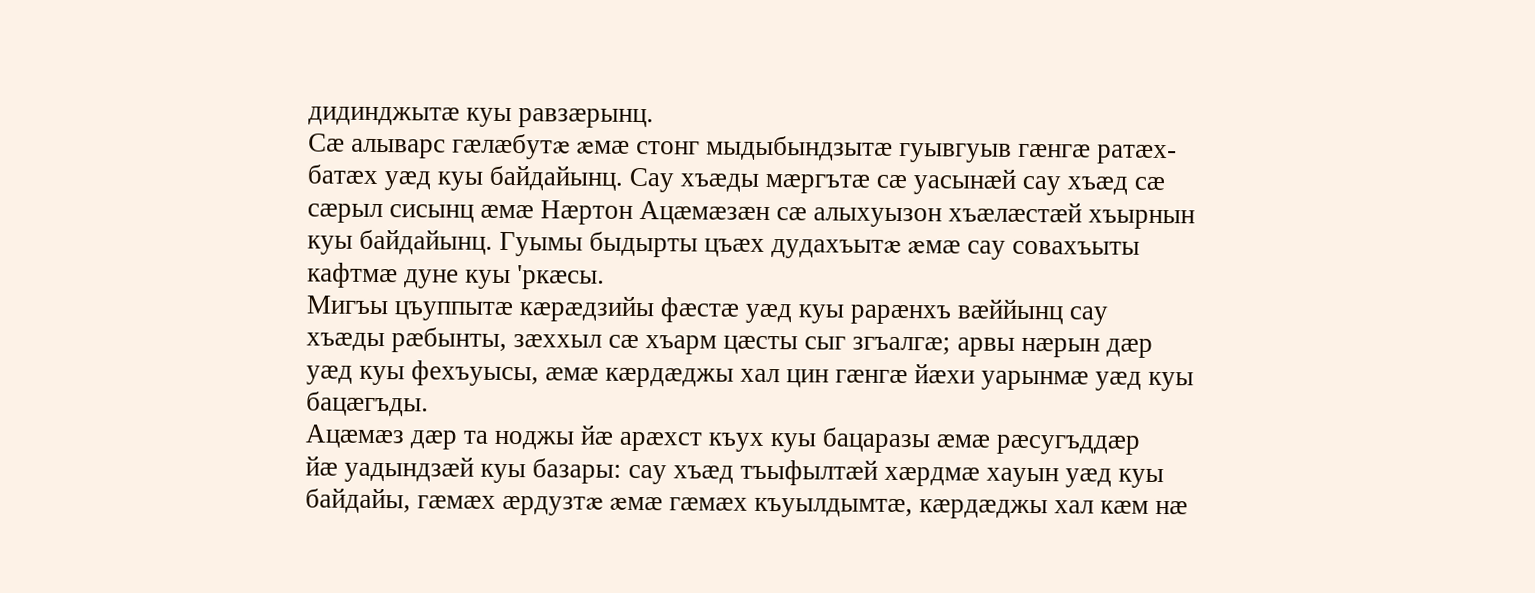дидинджытæ куы равзæрынц.
Сæ алыварс гæлæбутæ æмæ стонг мыдыбындзытæ гуывгуыв гæнгæ ратæх-
батæх уæд куы байдайынц. Сау хъæды мæргътæ сæ уасынæй сау хъæд сæ
сæрыл сисынц æмæ Нæртон Ацæмæзæн сæ алыхуызон хъæлæстæй хъырнын
куы байдайынц. Гуымы быдырты цъæх дудахъытæ æмæ сау совахъыты
кафтмæ дуне куы 'ркæсы.
Мигъы цъуппытæ кæрæдзийы фæстæ уæд куы рарæнхъ вæййынц сау
хъæды рæбынты, зæххыл сæ хъарм цæсты сыг згъалгæ; арвы нæрын дæр
уæд куы фехъуысы, æмæ кæрдæджы хал цин гæнгæ йæхи уарынмæ уæд куы
бацæгъды.
Ацæмæз дæр та ноджы йæ арæхст къух куы бацаразы æмæ рæсугъддæр
йæ уадындзæй куы базары: сау хъæд тъыфылтæй хæрдмæ хауын уæд куы
байдайы, гæмæх æрдузтæ æмæ гæмæх къуылдымтæ, кæрдæджы хал кæм нæ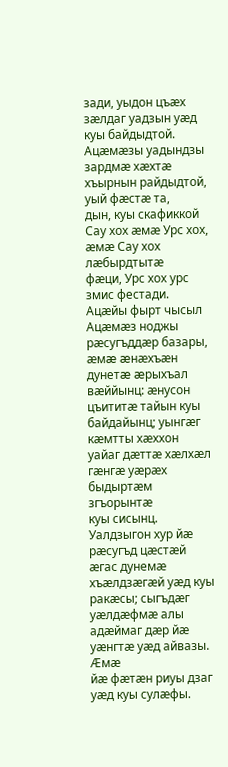зади, уыдон цъæх зæлдаг уадзын уæд куы байдыдтой.
Ацæмæзы уадындзы зардмæ хæхтæ хъырнын райдыдтой, уый фæстæ та,
дын, куы скафиккой Сау хох æмæ Урс хох, æмæ Сау хох лæбырдтытæ
фæци, Урс хох урс змис фестади.
Ацæйы фырт чысыл Ацæмæз ноджы рæсугъддæр базары, æмæ æнæхъæн
дунетæ æрыхъал вæййынц: æнусон цъититæ тайын куы байдайынц; уынгæг
кæмтты хæххон уайаг дæттæ хæлхæл гæнгæ уæрæх быдыртæм згъорынтæ
куы сисынц.
Уалдзыгон хур йæ рæсугъд цæстæй æгас дунемæ хъæлдзæгæй уæд куы
ракæсы; сыгъдæг уæлдæфмæ алы адæймаг дæр йæ уæнгтæ уæд айвазы. Æмæ
йæ фæтæн риуы дзаг уæд куы сулæфы.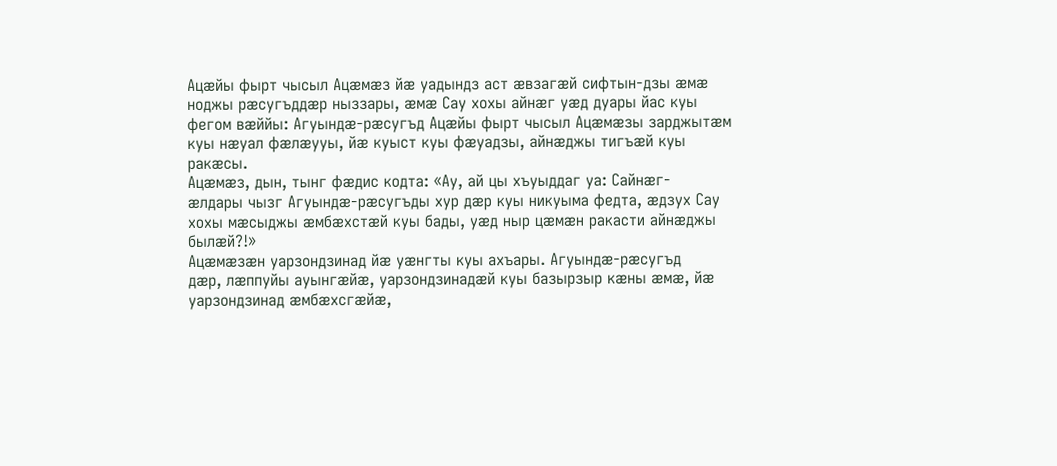Ацæйы фырт чысыл Ацæмæз йæ уадындз аст æвзагæй сифтын-дзы æмæ
ноджы рæсугъддæр ныззары, æмæ Сау хохы айнæг уæд дуары йас куы
фегом вæййы: Агуындæ-рæсугъд Ацæйы фырт чысыл Ацæмæзы зарджытæм
куы нæуал фæлæууы, йæ куыст куы фæуадзы, айнæджы тигъæй куы
ракæсы.
Ацæмæз, дын, тынг фæдис кодта: «Ау, ай цы хъуыддаг уа: Сайнæг-
æлдары чызг Агуындæ-рæсугъды хур дæр куы никуыма федта, æдзух Сау
хохы мæсыджы æмбæхстæй куы бады, уæд ныр цæмæн ракасти айнæджы
былæй?!»
Ацæмæзæн уарзондзинад йæ уæнгты куы ахъары. Агуындæ-рæсугъд
дæр, лæппуйы ауынгæйæ, уарзондзинадæй куы базырзыр кæны æмæ, йæ
уарзондзинад æмбæхсгæйæ,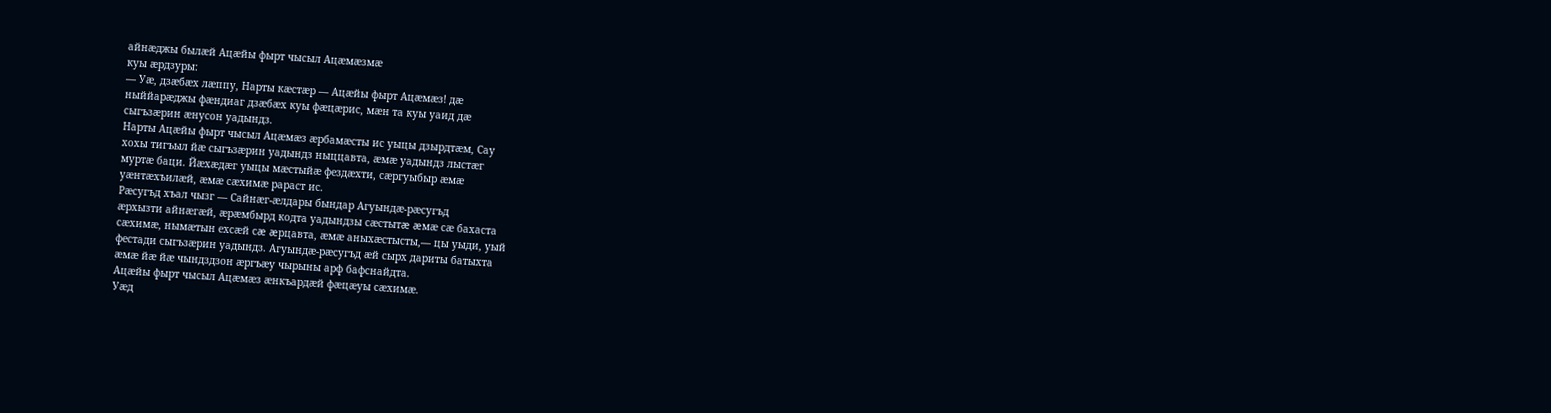айнæджы былæй Ацæйы фырт чысыл Ацæмæзмæ
куы æрдзуры:
— Уæ, дзæбæх лæппу, Нарты кæстæр — Ацæйы фырт Ацæмæз! дæ
ныййарæджы фæндиаг дзæбæх куы фæцæрис, мæн та куы уаид дæ
сыгъзæрин æнусон уадындз.
Нарты Ацæйы фырт чысыл Ацæмæз æрбамæсты ис уыцы дзырдтæм, Сау
хохы тигъыл йæ сыгъзæрин уадындз ныццавта, æмæ уадындз лыстæг
муртæ баци. Йæхæдæг уыцы мæстыйæ фездæхти, сæргуыбыр æмæ
уæнтæхъилæй, æмæ сæхимæ рараст ис.
Рæсугъд хъал чызг — Сайнæг-æлдары бындар Агуындæ-рæсугъд
æрхызти айнæгæй, æрæмбырд кодта уадындзы сæстытæ æмæ сæ бахаста
сæхимæ, нымæтын ехсæй сæ æрцавта, æмæ аныхæстысты,— цы уыди, уый
фестади сыгъзæрин уадындз. Агуындæ-рæсугъд æй сырх дариты батыхта
æмæ йæ йæ чындздзон æргъæу чырыны арф бафснайдта.
Ацæйы фырт чысыл Ацæмæз æнкъардæй фæцæуы сæхимæ.
Уæд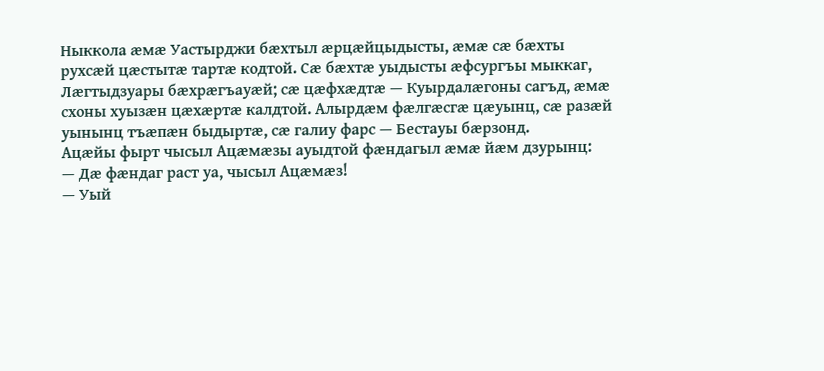Ныккола æмæ Уастырджи бæхтыл æрцæйцыдысты, æмæ сæ бæхты
рухсæй цæстытæ тартæ кодтой. Сæ бæхтæ уыдысты æфсургъы мыккаг,
Лæгтыдзуары бæхрæгъауæй; сæ цæфхæдтæ — Куырдалæгоны сагъд, æмæ
схоны хуызæн цæхæртæ калдтой. Алырдæм фæлгæсгæ цæуынц, сæ разæй
уынынц тъæпæн быдыртæ, сæ галиу фарс — Бестауы бæрзонд.
Ацæйы фырт чысыл Ацæмæзы ауыдтой фæндагыл æмæ йæм дзурынц:
— Дæ фæндаг раст уа, чысыл Ацæмæз!
— Уый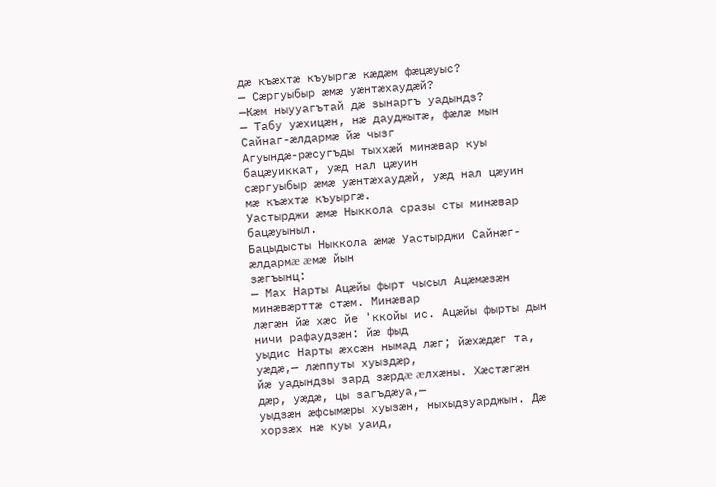дæ къæхтæ къуыргæ кæдæм фæцæуыс?
— Сæргуыбыр æмæ уæнтæхаудæй?
—Кæм ныууагътай дæ зынаргъ уадындз?
— Табу уæхицæн, нæ дауджытæ, фæлæ мын Сайнаг-æлдармæ йæ чызг
Агуындæ-рæсугъды тыххæй минæвар куы бацæуиккат, уæд нал цæуин
сæргуыбыр æмæ уæнтæхаудæй, уæд нал цæуин мæ къæхтæ къуыргæ.
Уастырджи æмæ Ныккола сразы сты минæвар бацæуыныл.
Бацыдысты Ныккола æмæ Уастырджи Сайнæг-æлдармæ æмæ йын
зæгъынц:
— Мах Нарты Ацæйы фырт чысыл Ацæмæзæн минæвæрттæ стæм. Минæвар
лæгæн йæ хæс йе 'ккойы ис. Ацæйы фырты дын ничи рафаудзæн: йæ фыд
уыдис Нарты æхсæн нымад лæг; йæхæдæг та, уæдæ,— лæппуты хуыздæр,
йæ уадындзы зард зæрдæ æлхæны. Хæстæгæн дæр, уæдæ, цы загъдæуа,—
уыдзæн æфсымæры хуызæн, ныхыдзуарджын. Дæ хорзæх нæ куы уаид,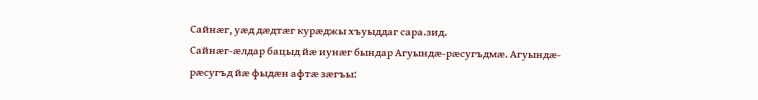Сайнæг, уæд дæдтæг курæджы хъуыддаг сара.зид.
Сайнæг-æлдар бацыд йæ иунæг бындар Агуындæ-рæсугъдмæ. Агуындæ-
рæсугъд йæ фыдæн афтæ зæгъы: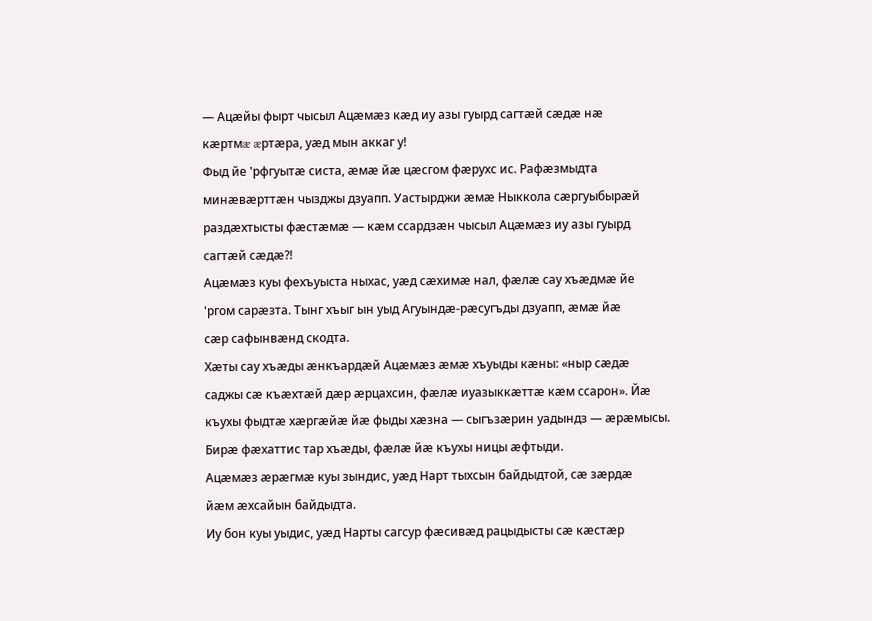— Ацæйы фырт чысыл Ацæмæз кæд иу азы гуырд сагтæй сæдæ нæ
кæртмæ æртæра, уæд мын аккаг у!
Фыд йе 'рфгуытæ систа, æмæ йæ цæсгом фæрухс ис. Рафæзмыдта
минæвæрттæн чызджы дзуапп. Уастырджи æмæ Ныккола сæргуыбырæй
раздæхтысты фæстæмæ — кæм ссардзæн чысыл Ацæмæз иу азы гуырд
сагтæй сæдæ?!
Ацæмæз куы фехъуыста ныхас, уæд сæхимæ нал, фæлæ сау хъæдмæ йе
'ргом сарæзта. Тынг хъыг ын уыд Агуындæ-рæсугъды дзуапп, æмæ йæ
сæр сафынвæнд скодта.
Хæты сау хъæды æнкъардæй Ацæмæз æмæ хъуыды кæны: «ныр сæдæ
саджы сæ къæхтæй дæр æрцахсин, фæлæ иуазыккæттæ кæм ссарон». Йæ
къухы фыдтæ хæргæйæ йæ фыды хæзна — сыгъзæрин уадындз — æрæмысы.
Бирæ фæхаттис тар хъæды, фæлæ йæ къухы ницы æфтыди.
Ацæмæз æрæгмæ куы зындис, уæд Нарт тыхсын байдыдтой, сæ зæрдæ
йæм æхсайын байдыдта.
Иу бон куы уыдис, уæд Нарты сагсур фæсивæд рацыдысты сæ кæстæр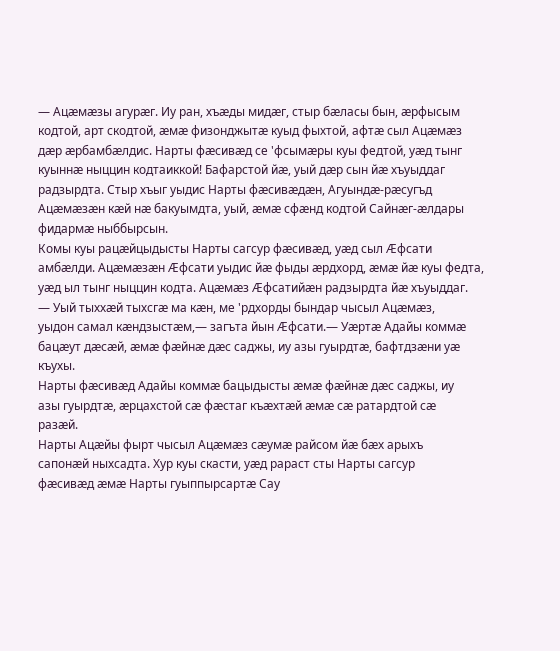— Ацæмæзы агурæг. Иу ран, хъæды мидæг, стыр бæласы бын, æрфысым
кодтой, арт скодтой, æмæ физонджытæ куыд фыхтой, афтæ сыл Ацæмæз
дæр æрбамбæлдис. Нарты фæсивæд се 'фсымæры куы федтой, уæд тынг
куыннæ ныццин кодтаиккой! Бафарстой йæ, уый дæр сын йæ хъуыддаг
радзырдта. Стыр хъыг уыдис Нарты фæсивæдæн, Агуындæ-рæсугъд
Ацæмæзæн кæй нæ бакуымдта, уый, æмæ сфæнд кодтой Сайнæг-æлдары
фидармæ ныббырсын.
Комы куы рацæйцыдысты Нарты сагсур фæсивæд, уæд сыл Æфсати
амбæлди. Ацæмæзæн Æфсати уыдис йæ фыды æрдхорд, æмæ йæ куы федта,
уæд ыл тынг ныццин кодта. Ацæмæз Æфсатийæн радзырдта йæ хъуыддаг.
— Уый тыххæй тыхсгæ ма кæн, ме 'рдхорды бындар чысыл Ацæмæз,
уыдон самал кæндзыстæм,— загъта йын Æфсати.— Уæртæ Адайы коммæ
бацæут дæсæй, æмæ фæйнæ дæс саджы, иу азы гуырдтæ, бафтдзæни уæ
къухы.
Нарты фæсивæд Адайы коммæ бацыдысты æмæ фæйнæ дæс саджы, иу
азы гуырдтæ, æрцахстой сæ фæстаг къæхтæй æмæ сæ ратардтой сæ
разæй.
Нарты Ацæйы фырт чысыл Ацæмæз сæумæ райсом йæ бæх арыхъ
сапонæй ныхсадта. Хур куы скасти, уæд рараст сты Нарты сагсур
фæсивæд æмæ Нарты гуыппырсартæ Сау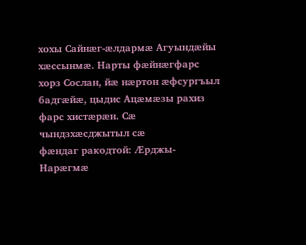хохы Сайнæг-æлдармæ Агуындæйы
хæссынмæ. Нарты фæйнæгфарс хорз Сослан, йæ нæртон æфсургъыл
бадгæйæ, цыдис Ацæмæзы рахиз фарс хистæрæн. Сæ чындзхæсджытыл сæ
фæндаг ракодтой: Æрджы-Нарæгмæ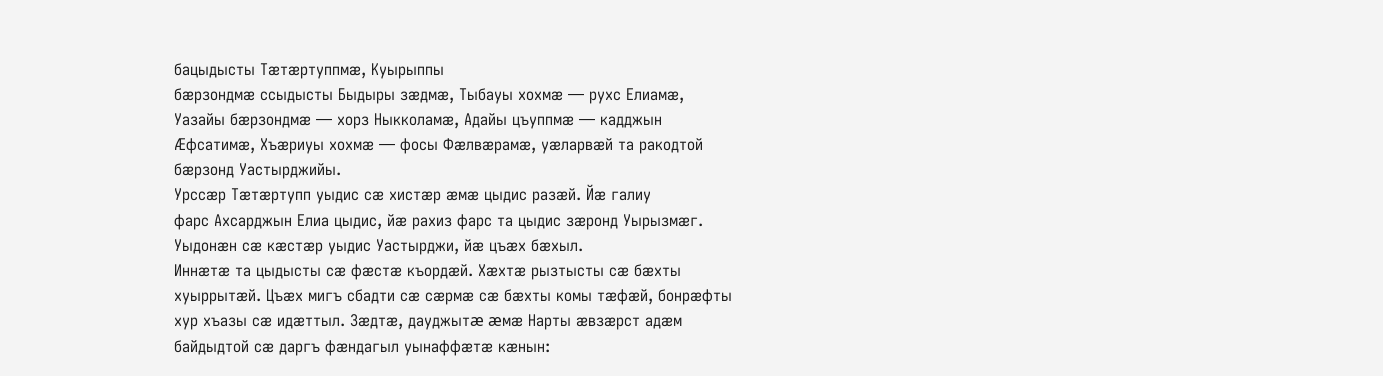бацыдысты Тæтæртуппмæ, Куырыппы
бæрзондмæ ссыдысты Быдыры зæдмæ, Тыбауы хохмæ — рухс Елиамæ,
Уазайы бæрзондмæ — хорз Ныкколамæ, Адайы цъуппмæ — кадджын
Æфсатимæ, Хъæриуы хохмæ — фосы Фæлвæрамæ, уæларвæй та ракодтой
бæрзонд Уастырджийы.
Урссæр Тæтæртупп уыдис сæ хистæр æмæ цыдис разæй. Йæ галиу
фарс Ахсарджын Елиа цыдис, йæ рахиз фарс та цыдис зæронд Уырызмæг.
Уыдонæн сæ кæстæр уыдис Уастырджи, йæ цъæх бæхыл.
Иннæтæ та цыдысты сæ фæстæ къордæй. Хæхтæ рызтысты сæ бæхты
хуыррытæй. Цъæх мигъ сбадти сæ сæрмæ сæ бæхты комы тæфæй, бонрæфты
хур хъазы сæ идæттыл. Зæдтæ, дауджытæ æмæ Нарты æвзæрст адæм
байдыдтой сæ даргъ фæндагыл уынаффæтæ кæнын: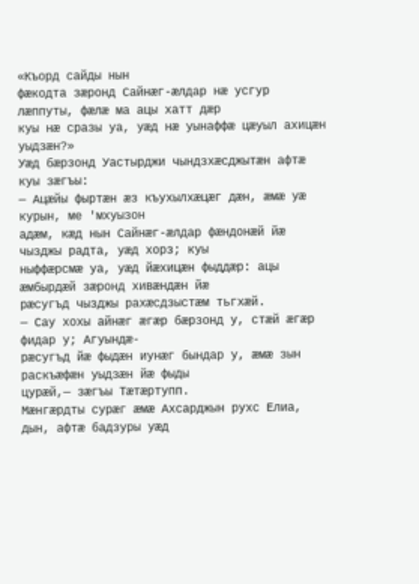«Къорд сайды нын
фæкодта зæронд Сайнæг-æлдар нæ усгур лæппуты, фæлæ ма ацы хатт дæр
куы нæ сразы уа, уæд нæ уынаффæ цæуыл ахицæн уыдзæн?»
Уæд бæрзонд Уастырджи чындзхæсджытæн афтæ куы зæгъы:
— Ацæйы фыртæн æз къухылхæцæг дæн, æмæ уæ курын, ме 'мхуызон
адæм, кæд нын Сайнæг-æлдар фæндонæй йæ чызджы радта, уæд хорз; куы
ныффæрсмæ уа, уæд йæхицæн фыддæр: ацы æмбырдæй зæронд хивæндæн йæ
рæсугъд чызджы рахæсдзыстæм тьгхæй.
— Сау хохы айнæг æгæр бæрзонд у, стæй æгæр фидар у; Агуындæ-
рæсугъд йæ фыдæн иунæг бындар у, æмæ зын раскъæфæн уыдзæн йæ фыды
цурæй,— зæгъы Тæтæртупп.
Мæнгæрдты сурæг æмæ Ахсарджын рухс Елиа, дын, афтæ бадзуры уæд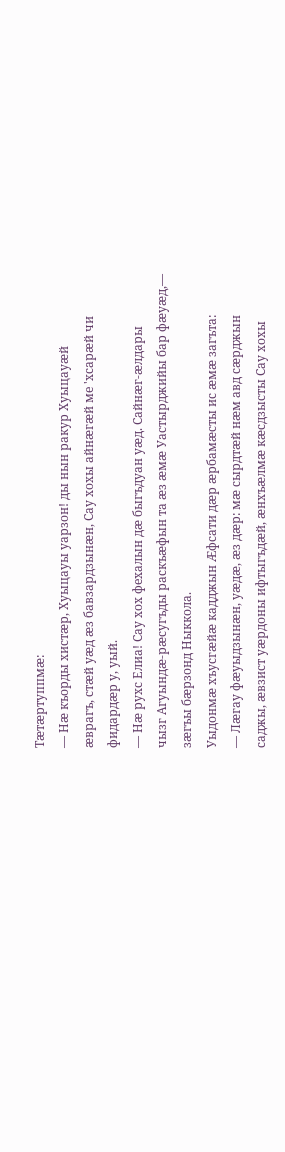Тæтæртуппмæ:
— Нæ къорды хистæр, Хуыцауы уарзон! ды нын ракур Хуыцауæй
æврагъ, стæй уæд æз бавзардзынæн, Сау хохы айнæгæй ме 'хсарæй чи
фидардæр у, уый.
— Нæ рухс Елиа! Сау хох фехалын дæ быгъдуан уæд. Сайнæг-æлдары
чызг Агуындæ-рæсугъды раскъæфын та æз æмæ Уастырджийы бар фæуæд,—
зæгъы бæрзонд Ныккола.
Уыдонмæ хъусгæйæ кадджын Æфсати дæр æрбамæсты ис æмæ загъта:
— Лæгау фæуыдзынæн, уæдæ, æз дæр: мæ сырдтæй нæм авд сæрджын
саджы, æвзист уæрдоны ифтыгъдæй, æнхъæлмæ кæсдзысты Сау хохы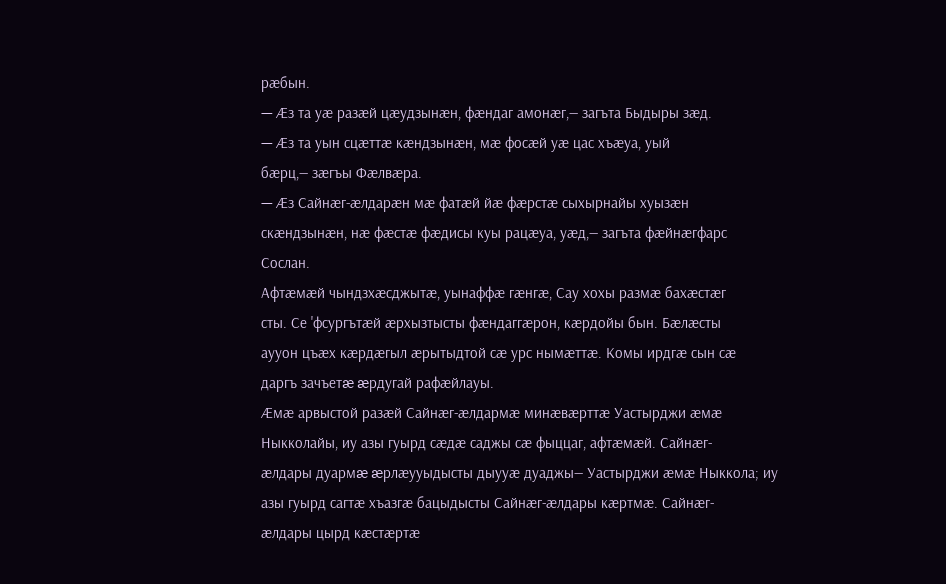рæбын.
— Æз та уæ разæй цæудзынæн, фæндаг амонæг,— загъта Быдыры зæд.
— Æз та уын сцæттæ кæндзынæн, мæ фосæй уæ цас хъæуа, уый
бæрц,— зæгъы Фæлвæра.
— Æз Сайнæг-æлдарæн мæ фатæй йæ фæрстæ сыхырнайы хуызæн
скæндзынæн, нæ фæстæ фæдисы куы рацæуа, уæд,— загъта фæйнæгфарс
Сослан.
Афтæмæй чындзхæсджытæ, уынаффæ гæнгæ, Сау хохы размæ бахæстæг
сты. Се 'фсургътæй æрхызтысты фæндаггæрон, кæрдойы бын. Бæлæсты
аууон цъæх кæрдæгыл æрытыдтой сæ урс нымæттæ. Комы ирдгæ сын сæ
даргъ зачъетæ æрдугай рафæйлауы.
Æмæ арвыстой разæй Сайнæг-æлдармæ минæвæрттæ Уастырджи æмæ
Ныкколайы, иу азы гуырд сæдæ саджы сæ фыццаг, афтæмæй. Сайнæг-
æлдары дуармæ æрлæууыдысты дыууæ дуаджы— Уастырджи æмæ Ныккола; иу
азы гуырд сагтæ хъазгæ бацыдысты Сайнæг-æлдары кæртмæ. Сайнæг-
æлдары цырд кæстæртæ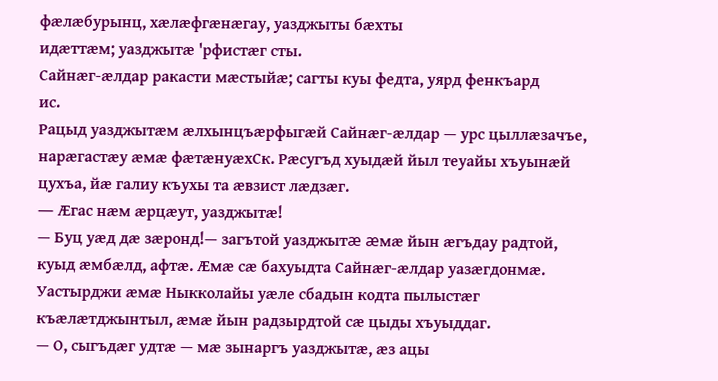фæлæбурынц, хæлæфгæнæгау, уазджыты бæхты
идæттæм; уазджытæ 'рфистæг сты.
Сайнæг-æлдар ракасти мæстыйæ; сагты куы федта, уярд фенкъард
ис.
Рацыд уазджытæм æлхынцъæрфыгæй Сайнæг-æлдар — урс цыллæзачъе,
нарæгастæу æмæ фæтæнуæхСк. Рæсугъд хуыдæй йыл теуайы хъуынæй
цухъа, йæ галиу къухы та æвзист лæдзæг.
— Æгас нæм æрцæут, уазджытæ!
— Буц уæд дæ зæронд!— загътой уазджытæ æмæ йын æгъдау радтой,
куыд æмбæлд, афтæ. Æмæ сæ бахуыдта Сайнæг-æлдар уазæгдонмæ.
Уастырджи æмæ Ныкколайы уæле сбадын кодта пылыстæг
къæлæтджынтыл, æмæ йын радзырдтой сæ цыды хъуыддаг.
— О, сыгъдæг удтæ — мæ зынаргъ уазджытæ, æз ацы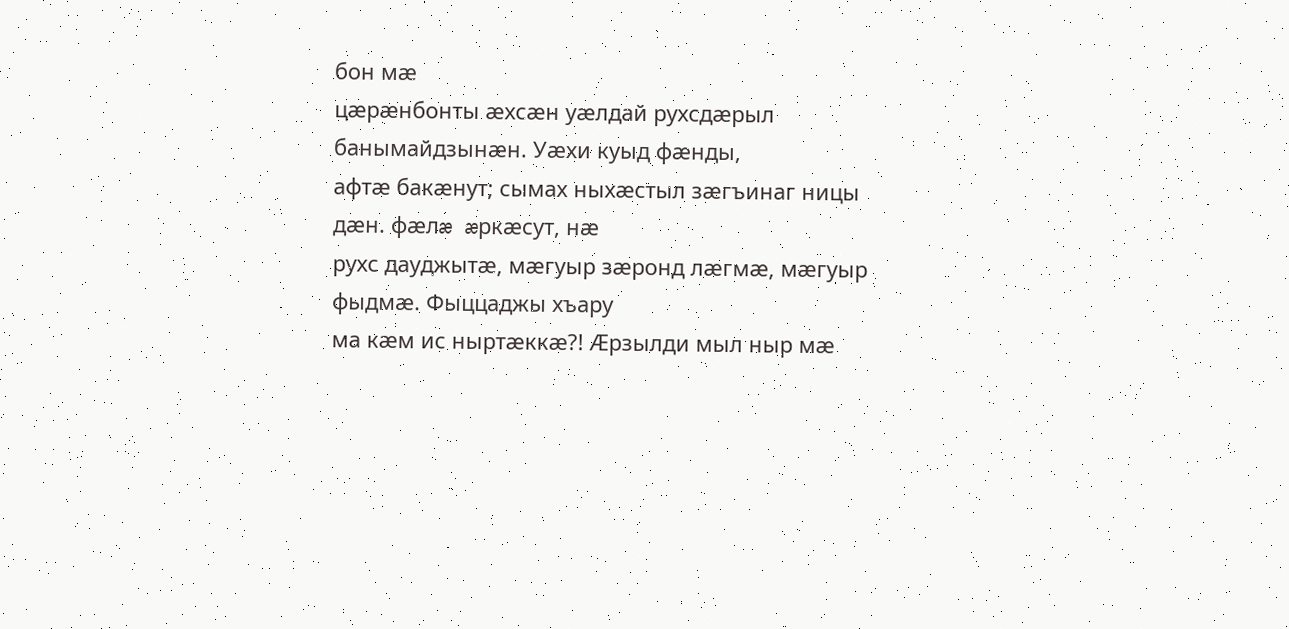бон мæ
цæрæнбонты æхсæн уæлдай рухсдæрыл банымайдзынæн. Уæхи куыд фæнды,
афтæ бакæнут; сымах ныхæстыл зæгъинаг ницы дæн. фæлæ æркæсут, нæ
рухс дауджытæ, мæгуыр зæронд лæгмæ, мæгуыр фыдмæ. Фыццаджы хъару
ма кæм ис ныртæккæ?! Æрзылди мыл ныр мæ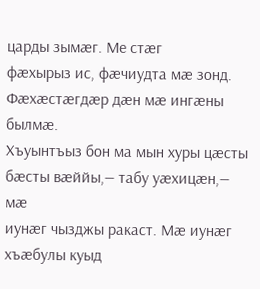царды зымæг. Ме стæг
фæхырыз ис, фæчиудта мæ зонд. Фæхæстæгдæр дæн мæ ингæны былмæ.
Хъуынтъыз бон ма мын хуры цæсты бæсты вæййы,— табу уæхицæн,— мæ
иунæг чызджы ракаст. Мæ иунæг хъæбулы куыд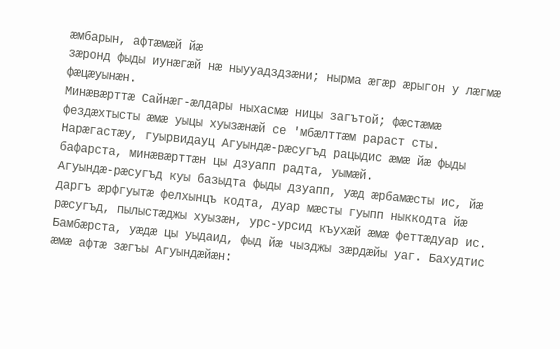æмбарын, афтæмæй йæ
зæронд фыды иунæгæй нæ ныууадздзæни; нырма æгæр æрыгон у лæгмæ
фæцæуынæн.
Минæвæрттæ Сайнæг-æлдары ныхасмæ ницы загътой; фæстæмæ
фездæхтысты æмæ уыцы хуызæнæй се 'мбæлттæм рараст сты.
Нарæгастæу, гуырвидауц Агуындæ-рæсугъд рацыдис æмæ йæ фыды
бафарста, минæвæрттæн цы дзуапп радта, уымæй.
Агуындæ-рæсугъд куы базыдта фыды дзуапп, уæд æрбамæсты ис, йæ
даргъ æрфгуытæ фелхынцъ кодта, дуар мæсты гуыпп ныккодта йæ
рæсугъд, пылыстæджы хуызæн, урс-урсид къухæй æмæ феттæдуар ис.
Бамбæрста, уæдæ цы уыдаид, фыд йæ чызджы зæрдæйы уаг. Бахудтис
æмæ афтæ зæгъы Агуындæйæн: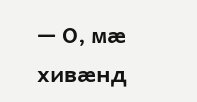— О, мæ хивæнд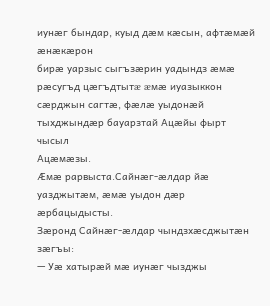иунæг бындар, куыд дæм кæсын, афтæмæй æнæкæрон
бирæ уарзыс сыгъзæрин уадындз æмæ рæсугъд цæгъдтытæ æмæ иуазыккон
сæрджын сагтæ, фæлæ уыдонæй тыхджындæр бауарзтай Ацæйы фырт чысыл
Ацæмæзы.
Æмæ рарвыста.Сайнæг-æлдар йæ уазджытæм, æмæ уыдон дæр
æрбацыдысты.
Зæронд Сайнæг-æлдар чындзхæсджытæн зæгъы:
— Уæ хатырæй мæ иунæг чызджы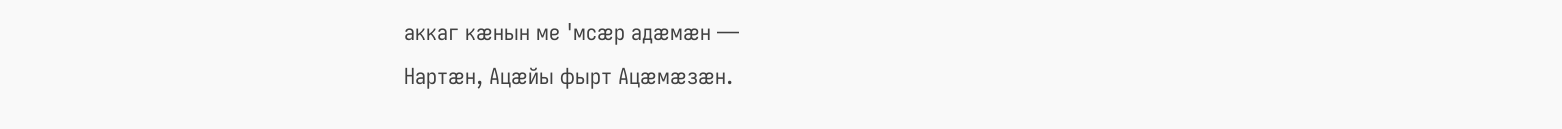аккаг кæнын ме 'мсæр адæмæн —
Нартæн, Ацæйы фырт Ацæмæзæн.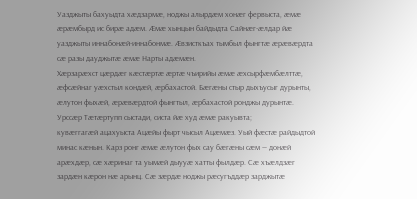Уазджыты бахуыдта хæдзармæ, ноджы алырдæм хонæг фервыста, æмæ
æрæмбырд ис бирæ адæм. Æмæ хынцын байдыдта Сайнæг-æлдар йæ
уазджыты иннабонæй-иннабонмæ. Æвзисткъах тымбыл фынгтæ æрæвæрдта
сæ разы дауджытæ æмæ Нарты адæмæн.
Хæрзарæхст цæрдæг кæстæртæ æртæ чъирийы æмæ æхсырфæмбæлттæ,
æфсæйнаг уæхстыл кондæй, æрбахастой. Бæгæны стыр дыхъусыг дурынты,
æлутон фыхæй, æрæвæрдтой фынгтыл, æрбахастой ронджы дурынтæ.
Урссæр Тæтæртупп сыстади, систа йæ худ æмæ ракуывта;
кувæггагæй ацахуыста Ацæйы фырт чысыл Ацæмæз. Уый фæстæ райдыдтой
минас кæнын. Карз ронг æмæ æлутон фых сау бæгæны сæм — донæй
арæхдæр, сæ хæринаг та уымæй дыууæ хатты фылдæр. Сæ хъæлдзæг
зардæн кæрон нæ арынц. Сæ зæрдæ ноджы рæсугъддæр зарджытæ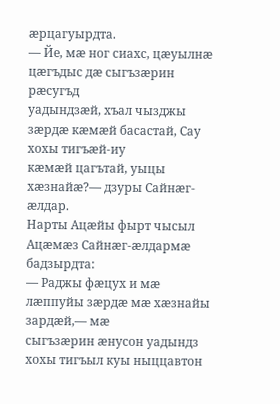æрцагуырдта.
— Йе, мæ ног сиахс, цæуылнæ цæгъдыс дæ сыгъзæрин рæсугъд
уадындзæй, хъал чызджы зæрдæ кæмæй басастай, Сау хохы тигъæй-иу
кæмæй цагътай, уыцы хæзнайæ?— дзуры Сайнæг-æлдар.
Нарты Ацæйы фырт чысыл Ацæмæз Сайнæг-æлдармæ бадзырдта:
— Раджы фæцух и мæ лæппуйы зæрдæ мæ хæзнайы зардæй,— мæ
сыгъзæрин æнусон уадындз хохы тигъыл куы ныццавтон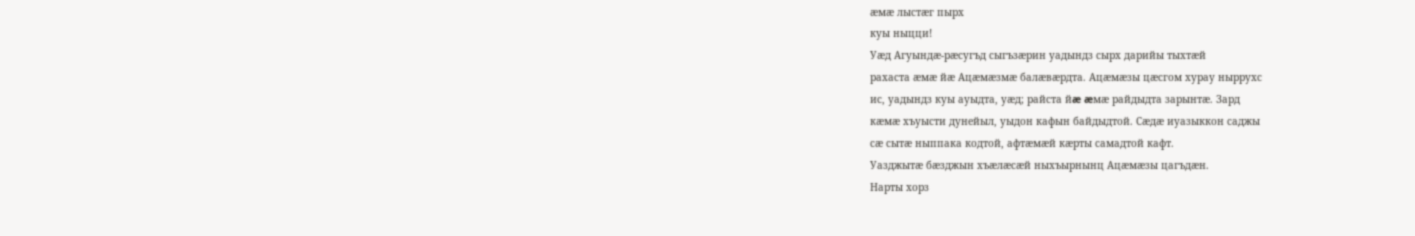æмæ лыстæг пырх
куы ныцци!
Уæд Агуындæ-рæсугъд сыгъзæрин уадындз сырх дарийы тыхтæй
рахаста æмæ йæ Ацæмæзмæ балæвæрдта. Ацæмæзы цæсгом хурау ныррухс
ис, уадындз куы ауыдта, уæд; райста йæ æмæ райдыдта зарынтæ. Зард
кæмæ хъуысти дунейыл, уыдон кафын байдыдтой. Сæдæ иуазыккон саджы
сæ сытæ ныппака кодтой, афтæмæй кæрты самадтой кафт.
Уазджытæ бæзджын хъæлæсæй ныхъырнынц Ацæмæзы цагъдæн.
Нарты хорз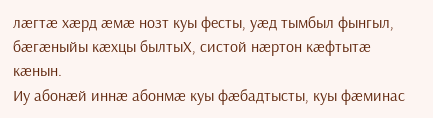лæгтæ хæрд æмæ нозт куы фесты, уæд тымбыл фынгыл,
бæгæныйы кæхцы былтыХ, систой нæртон кæфтытæ кæнын.
Иу абонæй иннæ абонмæ куы фæбадтысты, куы фæминас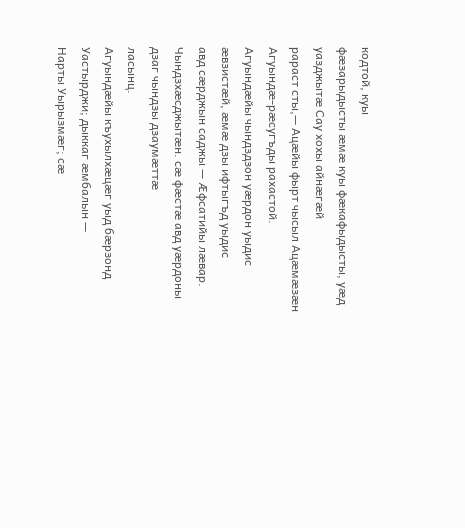кодтой, куы
фæзарыдысты æмæ куы фæкафыдысты, уæд уазджытæ Сау хохы айнæгæй
рараст сты,— Ацæйы фырт чысыл Ацæмæзæн Агуындæ-рæсугъды рахастой.
Агуындæйы чындздзон уæрдон уыдис æвзистæй, æмæ дзы ифтыгъд уыдис
авд сæрджын саджы — Æфсатийы лæвар.
Чындзхæсджытæн. сæ фæстæ авд уæрдоны дзаг чындзы дзаумæттæ
ласынц.
Агуындæйы къухылхæцæг уыд бæрзонд Уастырджи; дыккаг æмбалын —
Нарты Уырызмæг; сæ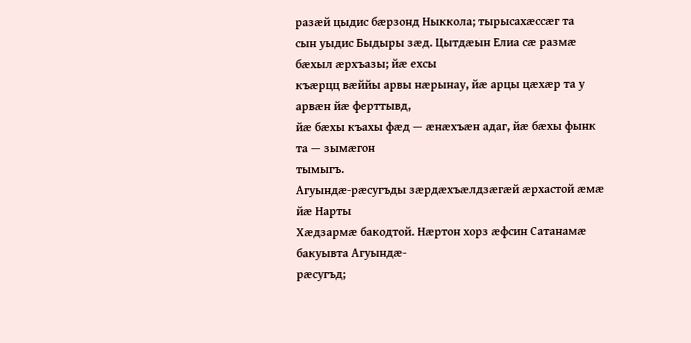разæй цыдис бæрзонд Ныккола; тырысахæссæг та
сын уыдис Быдыры зæд. Цытдæын Елиа сæ размæ бæхыл æрхъазы; йæ ехсы
къæрцц вæййы арвы нæрынау, йæ арцы цæхæр та у арвæн йæ ферттывд,
йæ бæхы къахы фæд — æнæхъæн адаг, йæ бæхы фынк та — зымæгон
тымыгъ.
Агуындæ-рæсугъды зæрдæхъæлдзæгæй æрхастой æмæ йæ Нарты
Хæдзармæ бакодтой. Нæртон хорз æфсин Сатанамæ бакуывта Агуындæ-
рæсугъд;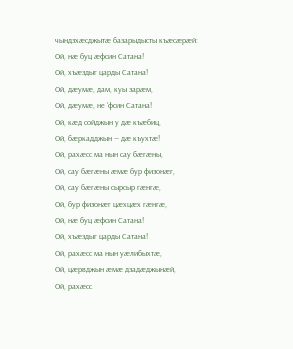чындзхæсджытæ базарыдысты къæсæрæй:
Ой, нæ буц æфсин Сатана!
Ой, хъæздыг царды Сатана!
Ой, дæумæ, дам, куы зарæм,
Ой, дæумæ, не 'фсин Сатана!
Ой, кæд сойджын у дæ къæбиц,
Ой, бæркадджын — дæ къухтæ!
Ой, рахæсс ма нын сау бæгæны,
Ой, сау бæгæны æмæ бур физонæг,
Ой, сау бæгæны сырсыр гæнгæ,
Ой, бур физонæг цæхцæх гæнгæ,
Ой, нæ буц æфсин Сатана!
Ой, хъæздыг царды Сатана!
Ой, рахæсс ма нын уæлибыхтæ,
Ой, цæрвджын æмæ дзадæджынæй,
Ой, рахæсс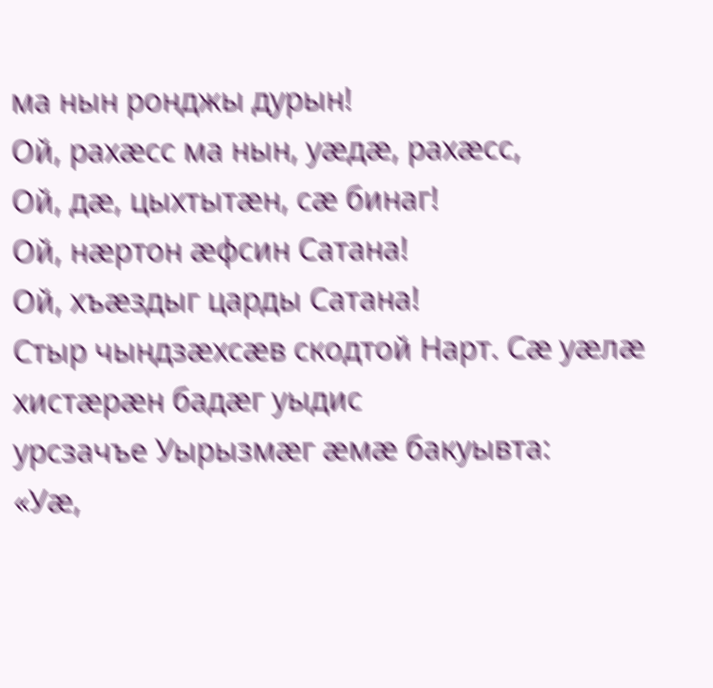ма нын ронджы дурын!
Ой, рахæсс ма нын, уæдæ, рахæсс,
Ой, дæ, цыхтытæн, сæ бинаг!
Ой, нæртон æфсин Сатана!
Ой, хъæздыг царды Сатана!
Стыр чындзæхсæв скодтой Нарт. Сæ уæлæ хистæрæн бадæг уыдис
урсзачъе Уырызмæг æмæ бакуывта:
«Уæ,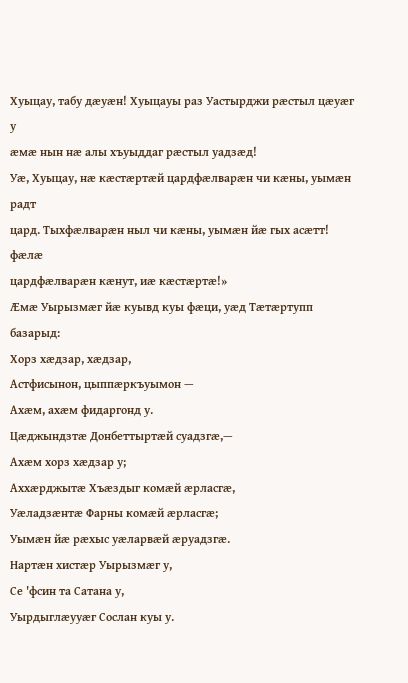Хуыцау, табу дæуæн! Хуыцауы раз Уастырджи рæстыл цæуæг у
æмæ нын нæ алы хъуыддаг рæстыл уадзæд!
Уæ, Хуыцау, нæ кæстæртæй цардфæлварæн чи кæны, уымæн радт
цард. Тыхфæлварæн ныл чи кæны, уымæн йæ гых асæтт! фæлæ
цардфæлварæн кæнут, иæ кæстæртæ!»
Æмæ Уырызмæг йæ куывд куы фæци, уæд Тæтæртупп базарыд:
Хорз хæдзар, хæдзар,
Астфисынон, цыппæркъуымон —
Ахæм, ахæм фидаргонд у.
Цæджындзтæ Донбеттыртæй суадзгæ,—
Ахæм хорз хæдзар у;
Аххæрджытæ Хъæздыг комæй æрласгæ,
Уæладзæнтæ Фарны комæй æрласгæ;
Уымæн йæ рæхыс уæларвæй æруадзгæ.
Нартæн хистæр Уырызмæг у,
Се 'фсин та Сатана у,
Уырдыглæууæг Сослан куы у.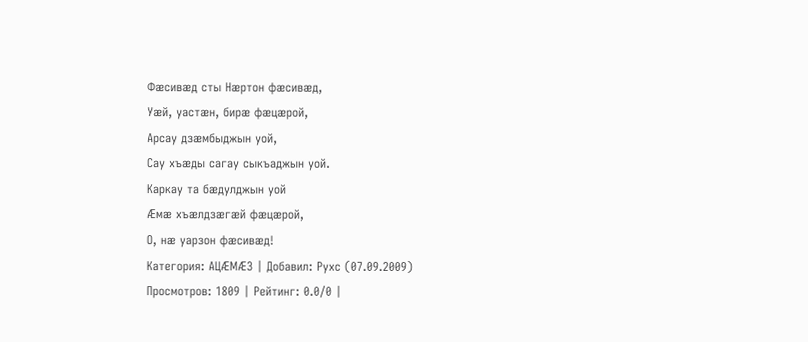Фæсивæд сты Нæртон фæсивæд,
Уæй, уастæн, бирæ фæцæрой,
Арсау дзæмбыджын уой,
Сау хъæды сагау сыкъаджын уой.
Каркау та бæдулджын уой
Æмæ хъæлдзæгæй фæцæрой,
О, нæ уарзон фæсивæд!
Категория: АЦÆМÆЗ | Добавил: Рухс (07.09.2009)
Просмотров: 1809 | Рейтинг: 0.0/0 |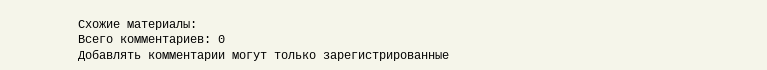Схожие материалы:
Всего комментариев: 0
Добавлять комментарии могут только зарегистрированные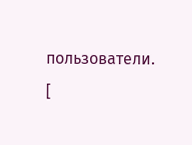пользователи.
[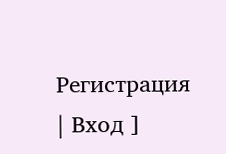Регистрация | Вход ]